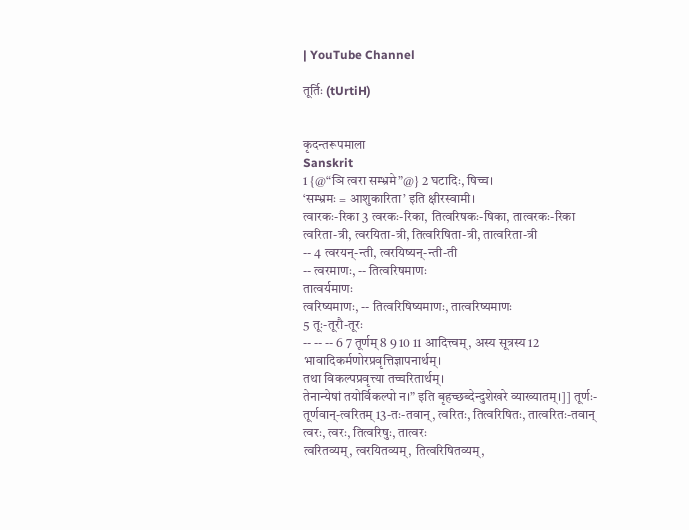| YouTube Channel

तूर्तिः (tUrtiH)


कृदन्तरूपमाला
Sanskrit
1 {@“ञि त्वरा सम्भ्रमे”@} 2 घटादिः, षिच्च।
‘सम्भ्रमः = आशुकारिता’ इति क्षीरस्वामी।
त्वारकः-रिका 3 त्वरकः-रिका, तित्वरिषकः-षिका, तात्वरकः-रिका
त्वरिता-त्री, त्वरयिता-त्री, तित्वरिषिता-त्री, तात्वरिता-त्री
-- 4 त्वरयन्-न्ती, त्वरयिष्यन्-न्ती-ती
-- त्वरमाणः, -- तित्वरिषमाणः
तात्वर्यमाणः
त्वरिष्यमाणः, -- तित्वरिषिष्यमाणः, तात्वरिष्यमाणः
5 तूः-तूरौ-तूरः
-- -- -- 6 7 तूर्णम् 8 9 10 11 आदित्त्वम्, अस्य सूत्रस्य 12 भावादिकर्मणोरप्रवृत्तिज्ञापनार्थम्।
तथा विकल्पप्रवृत्त्या तच्चरितार्थम्।
तेनान्येषां तयोर्विकल्पो न।” इति बृहच्छब्देन्दुशेखरे व्याख्यातम्।]] तूर्णः-तूर्णवान्-त्वरितम् 13-तः-तवान्, त्वरितः, तित्वरिषितः, तात्वरितः-तवान्
त्वरः, त्वरः, तित्वरिषुः, तात्वरः
त्वरितव्यम्, त्वरयितव्यम्, तित्वरिषितव्यम्,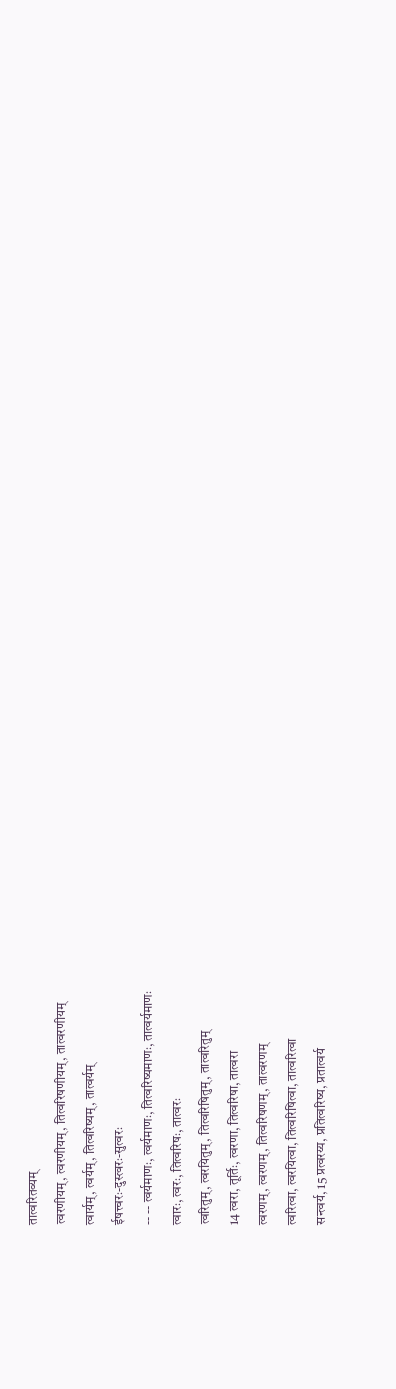तात्वरितव्यम्
त्वरणीयम्, त्वरणीयम्, तित्वरिषणीयम्, तात्वरणीयम्
त्वार्यम्, त्वर्यम्, तित्वरिष्यम्, तात्वर्यम्
ईषत्त्वरः-दुस्त्वरः-सुत्वरः
-- -- त्वर्यमाणः, त्वर्यमाणः, तित्वरिष्यमाणः, तात्वर्यमाणः
त्वारः, त्वरः, तित्वरिषः, तात्वरः
त्वरितुम्, त्वरयितुम्, तित्वरिषितुम्, तात्वरितुम्
14 त्वरा, तूर्तिः, त्वरणा, तित्वरिषा, तात्वरा
त्वरणम्, त्वरणम्, तित्वरिषणम्, तात्वरणम्
त्वरित्वा, त्वरयित्वा, तित्वरिषित्वा, तात्वरित्वा
सन्त्वर्य, 15 प्रत्वरय्य, प्रतित्वरिष्य, प्रतात्वर्य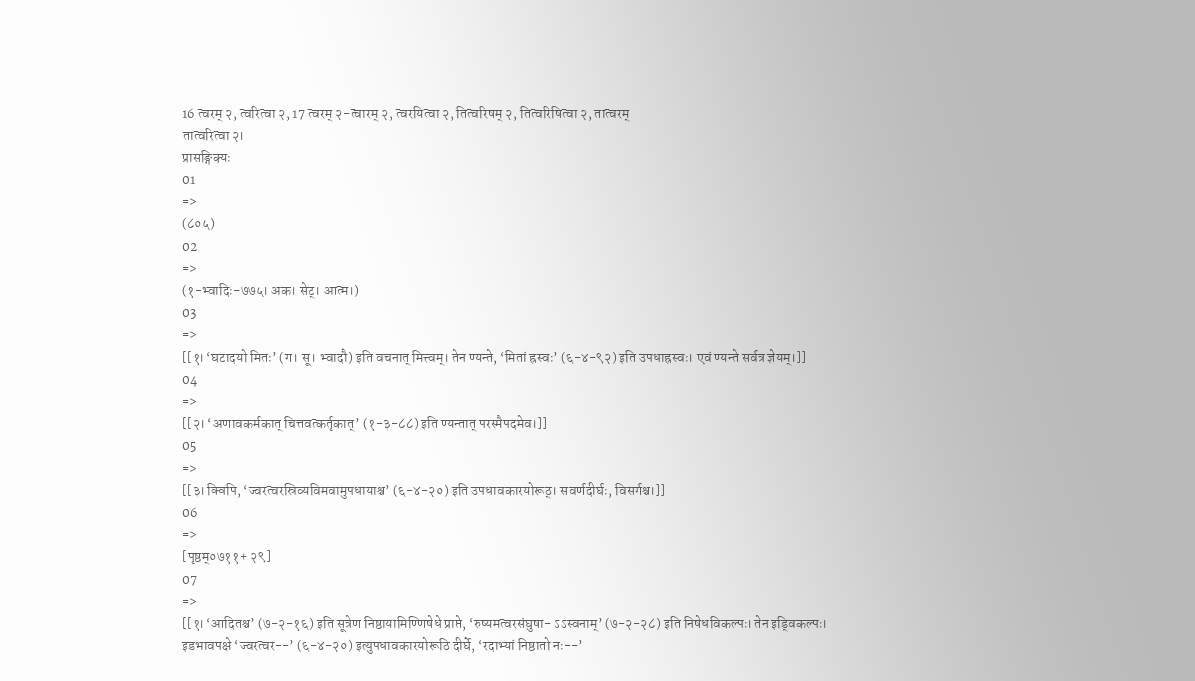16 त्वरम् २, त्वरित्वा २, 17 त्वरम् २-त्वारम् २, त्वरयित्वा २, तित्वरिषम् २, तित्वरिषित्वा २, तात्वरम्
तात्वरित्वा २।
प्रासङ्गिक्यः
01
=>
(८०५)
02
=>
(१-भ्वादिः-७७५। अक। सेट्। आत्म।)
03
=>
[[१। ‘घटादयो मितः’ (ग। सू। भ्वादौ) इति वचनात् मित्त्वम्। तेन ण्यन्ते, ‘मितां ह्रस्वः’ (६-४-९२) इति उपधाह्रस्वः। एवं ण्यन्ते सर्वत्र ज्ञेयम्।]]
04
=>
[[२। ‘अणावकर्मकात् चित्तवत्कर्तृकात्’ (१-३-८८) इति ण्यन्तात् परस्मैपदमेव।]]
05
=>
[[३। क्विपि, ‘ज्वरत्वरस्रिव्यविमवामुपधायाश्च’ (६-४-२०) इति उपधावकारयोरूठ्। सवर्णदीर्घः, विसर्गश्च।]]
06
=>
[पृष्ठम्०७११+ २९]
07
=>
[[१। ‘आदितश्च’ (७-२-१६) इति सूत्रेण निष्ठायामिण्णिषेधे प्राप्ते, ‘रुष्यमत्वरसंघुषा- ऽऽस्वनाम्’ (७-२-२८) इति निषेधविकल्पः। तेन इड्विकल्पः। इडभावपक्षे ‘ज्वरत्वर--’ (६-४-२०) इत्युपधावकारयोरूठि दीर्घे, ‘रदाभ्यां निष्ठातो नः--’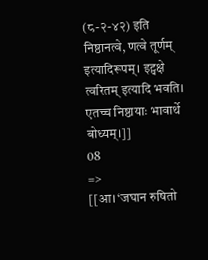(८-२-४२) इति निष्ठानत्वे, णत्वे तूर्णम् इत्यादिरूपम्। इट्पक्षे त्वरितम् इत्यादि भवति। एतच्च निष्ठायाः भावार्थे बोध्यम्।]]
08
=>
[[आ। ‘जघान रुषितो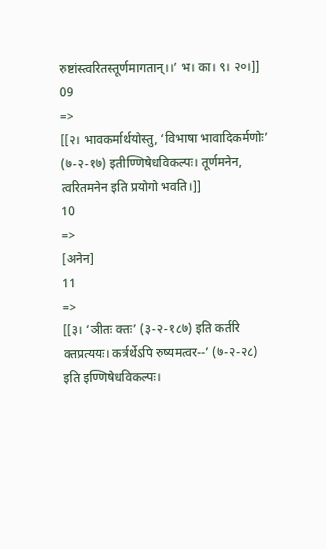रुष्टांस्त्वरितस्तूर्णमागतान्।।’ भ। का। ९। २०।]]
09
=>
[[२। भावकर्मार्थयोस्तु, ‘विभाषा भावादिकर्मणोः’ (७-२-१७) इतीण्णिषेधविकल्पः। तूर्णमनेन, त्वरितमनेन इति प्रयोगो भवति।]]
10
=>
[अनेन]
11
=>
[[३। ‘ञीतः क्तः’ (३-२-१८७) इति कर्तरि क्तप्रत्ययः। कर्त्रर्थेऽपि रुष्यमत्वर--’ (७-२-२८) इति इण्णिषेधविकल्पः।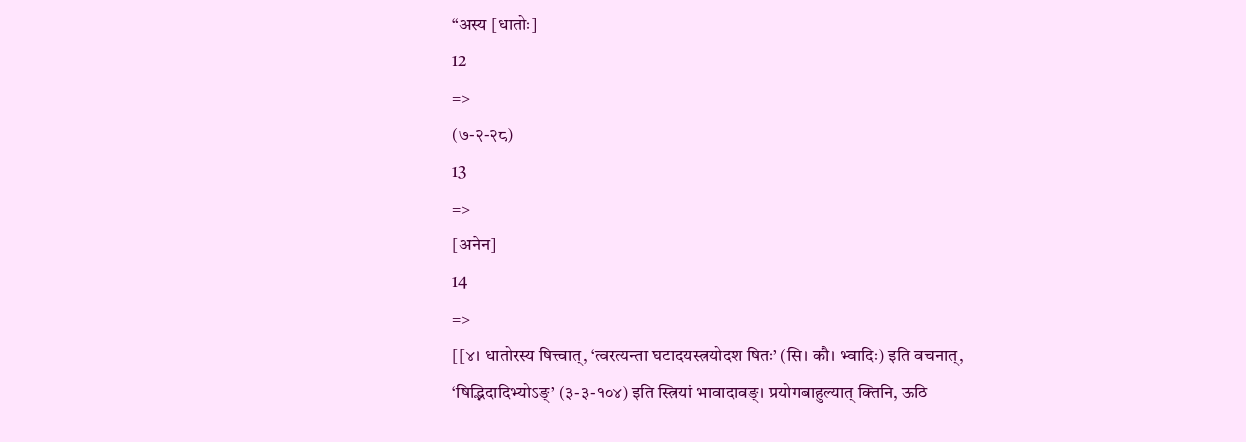“अस्य [धातोः]
12
=>
(७-२-२८)
13
=>
[अनेन]
14
=>
[[४। धातोरस्य षित्त्वात्, ‘त्वरत्यन्ता घटादयस्त्रयोदश षितः’ (सि। कौ। भ्वादिः) इति वचनात्, ‘षिद्भिदादिभ्योऽङ्’ (३-३-१०४) इति स्त्रियां भावादावङ्। प्रयोगबाहुल्यात् क्तिनि, ऊठि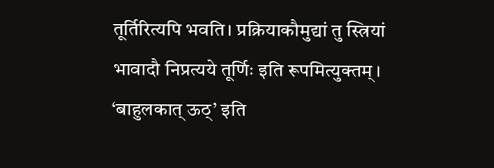तूर्तिरित्यपि भवति। प्रक्रियाकौमुद्यां तु स्त्रियां भावादौ निप्रत्यये तूर्णिः इति रूपमित्युक्तम्। ‘बाहुलकात् ऊठ्’ इति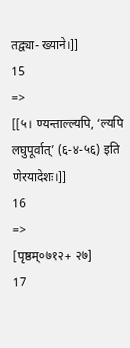तद्व्या- ख्याने।]]
15
=>
[[५। ण्यन्ताल्ल्यपि, ‘ल्यपि लघुपूर्वात्’ (६-४-५६) इति णेरयादेशः।]]
16
=>
[पृष्ठम्०७१२+ २७]
17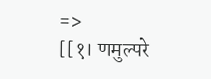=>
[[१। णमुल्परे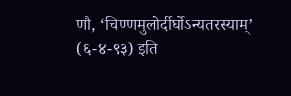णौ, ‘चिण्णमुलोर्दीर्घोऽन्यतरस्याम्’ (६-४-९३) इति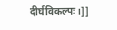दीर्घविकल्पः।]]